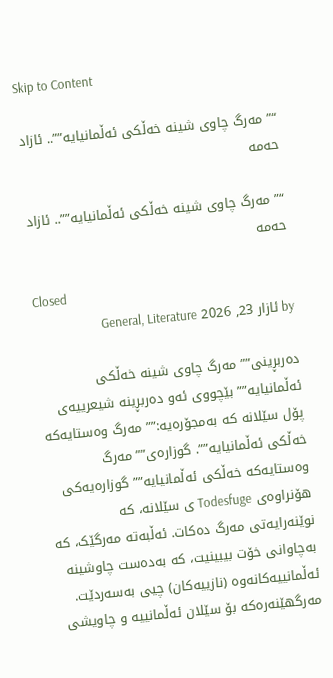Skip to Content

“”مه‌رگ چاوی شینە خه‌ڵكی ئەڵمانیایە””.. ئازاد حەمە

“”مه‌رگ چاوی شینە خه‌ڵكی ئەڵمانیایە””.. ئازاد حەمە

Closed
by ئازار 23, 2026 General, Literature

دەربڕینی””مه‌رگ چاوی شینە خه‌ڵكی ئەڵمانیایە”” بێچووی ئەو دەربڕینە شیعرییەی پۆل سێلانە کە بەمجۆرەیە:””مه‌رگ وەستایەکە خه‌ڵكی ئەڵمانیایە””. گوزارەی””مه‌رگ وەستایەکە خه‌ڵكی ئەڵمانیایە”” گوزارەیەکی هۆنراوەی Todesfuge ی سێلانە، کە نوێنەرایەتی مەرگ دەکات. ئەڵبەتە مەرگێک، کە بەچاوانی خۆت بیبینیت، کە بەدەست چاوشینە ئەڵمانییەکانەوە (نازییەکان) چیی بەسەردێت. مەرگهێنەرەکە بۆ سێلان ئەڵمانییە و چاویشی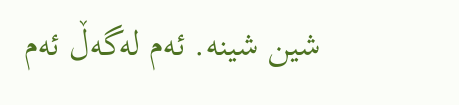شین شینە. ئەم لەگەڵ ئەم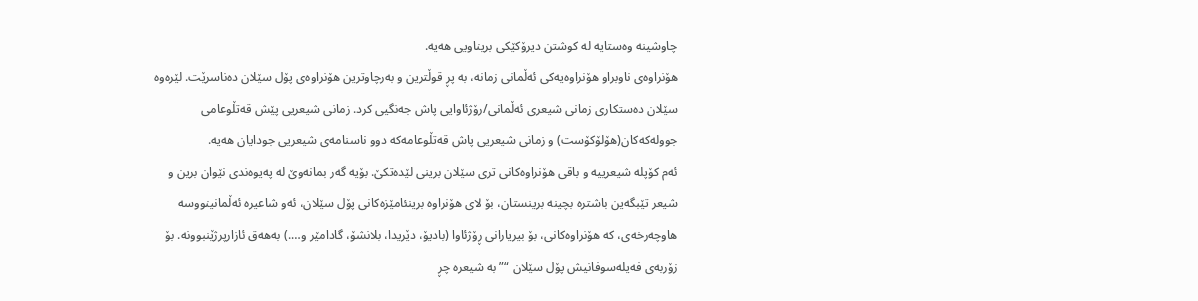چاوشینە وەستایە لە کوشتن دیرۆکێکی بریناویی هەیە.
هۆنراوەی ناوبراو هۆنراوەیەکی ئەڵمانی زمانە، بە پڕ قوڵترین و بەرچاوترین هۆنراوەی پۆل سێلان دەناسرێت. لێرەوە سێلان دەستکاری زمانی شیعری ئەڵمانی/رۆژئاوایی پاش جەنگیی کرد. زمانی شیعریی پێش قەتڵوعامی جوولەکەکان(هۆلۆکۆست) و زمانی شیعریی پاش قەتڵوعامەکە دوو ناسنامەی شیعریی جودایان هەیە.
ئەم کۆپلە شیعرییە و باقی هۆنراوەکانی تری سێلان برینی لێدەتکێ. بۆیە گەر بمانەوێ لە پەیوەندی نێوان برین و شیعر تێبگەین باشترە بچینە برینستان، بۆ لای هۆنراوە برینئامێزەکانی پۆل سێلان، ئەو شاعیرە ئەڵمانینووسە هاوچەرخەی، کە هۆنراوەکانی، بۆ بیریارانی ڕۆژئاوا (بادیۆ، دێریدا، بلانشۆ، گادامێر و….) بەهەق ئازارپرژێنبوونە. بۆ زۆربەی فەیلەسوفانیش پۆل سێلان “”بە شیعرە چڕ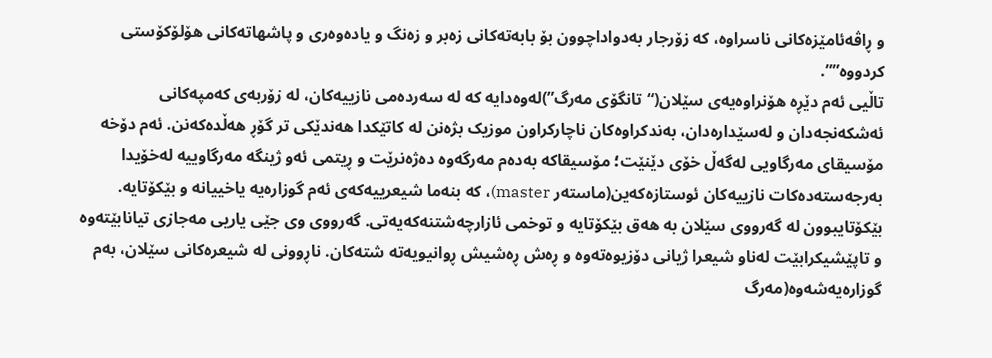و ڕاڤەئامێزەکانی ناسراوە، کە زۆرجار بەدواداچوون بۆ بابەتەکانی زەبر و زەنگ و یادەوەری و پاشهاتەکانی هۆلۆکۆستی کردووە””.
تاڵیی ئەم دێڕە هۆنراوەیەی سێلان(“تانگۆی مەرگ”)لەوەدایە کە لە سەردەمی نازییەکان، لە زۆربەی کەمپەکانی ئەشکەنجەدان و لەسێدارەدان، بەندکراوەکان ناچارکراون موزیک بژەنن لە کاتێکدا هەندێکی تر گۆڕ هەڵدەکەنن. ئەم دۆخە مۆسیقای مەرگاویی لەگەڵ خۆی دێنێت؛ مۆسیقاکە بەدەم مەرگەوە دەژەنرێت و ڕیتمی ئەو ژینگە مەرگاوییە لەخۆیدا بەرجەستەدەکات نازییەکان ئوستازەکەین(ماستەر master)، کە بنەما شیعرییەکەی ئەم گوزارەیە یاخییانە و بێکۆتایە. بێکۆتایبوون لە گەرووی سێلان بە هەق بێکۆتایە و توخمی ئازارچەشتنەکەیەتی. گەرووی وی جێی یاریی مەجازی تیانابێتەوە و تاپێشیکرابێت لەناو شیعرا ژیانی دۆزیوەتەوە و ڕەش ڕەشیش ڕوانیویەتە شتەکان. ناڕوونی لە شیعرەکانی سێلان، بەم گوزارەیەشەوە(مه‌رگ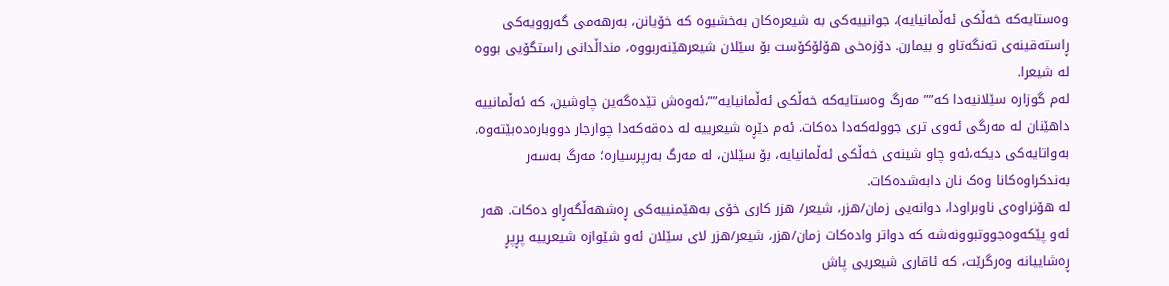وەستایەکە خه‌ڵكی ئەڵمانیایە)، جوانییەکی بە شیعرەکان بەخشیوە کە خۆیانن، بەرهەمی گەروویەکی ڕاستەقینەی تەنگەتاو و بیمارن. دۆزەخی هۆلۆکۆست بۆ سێلان شیعرهێنەربووە، منداڵدانی راستگۆیی بووە لە شیعرا.
لەم گوزارە سێلانیەدا کە””مه‌رگ وەستایەکە خه‌ڵكی ئەڵمانیایە””،ئەوەش تێدەگەین چاوشین، کە ئەڵمانییە داهێنان لە مەرگی ئەوی تری جوولەکەدا دەکات. ئەم دێڕە شیعرییە لە دەقەکەدا چوارجار دووبارەدەبێتەوە. بەواتایەکی دیکە،ئەو چاو شینەی خه‌ڵكی ئەڵمانیایە، بۆ سێلان، لە مەرگ بەرپرسیارە؛ مەرگ بەسەر بەندکراوەکانا وەک نان دابەشدەکات.
لە هۆنراوەی ناوبراودا، دوانەیی زمان/هزر، شیعر/ هزر کاری خۆی بەهێمنییەکی ڕەشهەڵگەڕاو دەکات. هەر ئەو پێکەوەجووتبوونەشە کە دواتر وادەکات زمان/هزر، شیعر/هزر لای سێلان ئەو شێوازە شیعرییە پڕپڕ ڕەشاییانە وەرگرێت، کە ئاقاری شیعریی پاش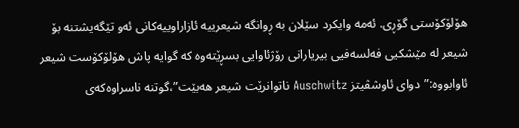هۆلۆکۆستی گۆڕی. ئەمە وایکرد سێلان بە ڕوانگە شیعرییە ئازاراوییەکانی ئەو تێگەیشتنە بۆ شیعر لە مێشکیی فەلسەفیی بیریارانی رۆژئاوایی بسڕێتەوە کە گوایە پاش هۆلۆکۆست شیعر ئاوابووە:”دوای ئاوشڤیتز Auschwitz ناتوانرێت شیعر هەبێت”،گوتنە ناسراوەکەی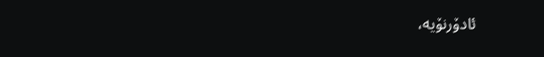ئادۆرنۆیە،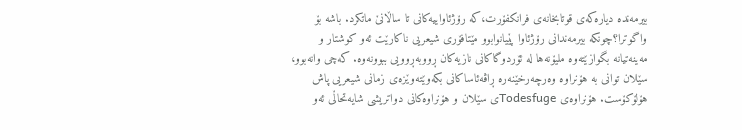بیرمەندە دیارەکەی قوتابخانەی فرانکفۆرت،کە رۆژئاواییەکانی تا ساڵانێ ماتکرد. باشە بۆ واگوترا؟چونکە بیرمەندانی رۆژئاوا پێیانوابوو مێتافۆری شیعریی ناکارێت ئەو کوشتار و مەینەتیانە بگوازێتەوە ملیۆنەها لە ئۆردوگاکانی نازیەکان ڕووبەڕوویی ببوونەوە. کەچی وانەبوو، سێلان توانی بە هۆنراوە وەرچەرخێنەرە ڕاڤەئاساکانی بکەوێتەوێزەی زمانی شیعریی پاش هۆلۆکۆست. هۆنراوەی Todesfugeی سێلان و هۆنراوەکانی دواتریشی شایەتحاڵی ئەو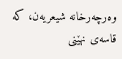وەرچەرخانە شیعریەن، کە قاسەی نهێنی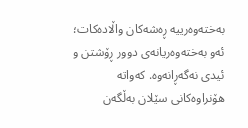بەختەوەرییە ڕەشەکان واڵادەکات؛ ئەو بەختەوەریانەی دوور ڕۆشتن و ئیدی نەگەڕانەوە. کەواتە هۆنراوەکانی سێلان بەڵگەن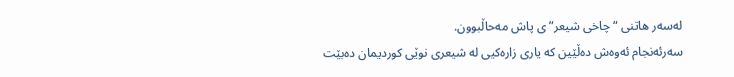لەسەر هاتنی “چاخی شیعر”ی پاش مەحاڵبوون.
سەرئەنجام ئەوەش دەڵێین کە یاری زارەکیی لە شیعری نوێی کوردیمان دەبێت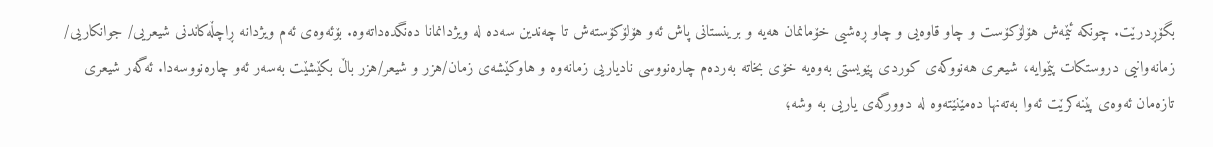بگۆڕدرێت. چونکە ئێمەش هۆلۆکۆست و چاو قاوەیی و چاو ڕەشیی خۆمانمان هەیە و برینستانی پاش ئەو هۆلۆکۆستەش تا چەندین سەدە لە ویژدانمانا دەنگدەداتەوە. بۆئەوەی ئەم ویژدانە ڕاچڵەکاندنی شیعریی/ جوانکاریی/ زمانەوانیی دروستکات پێموایە، شیعری هەنووکەی کوردی پێویستی بەوەیە خۆی بخاتە بەردەم چارەنووسی نادیاریی زمانەوە و هاوکێشەی زمان/هزر و شیعر/هزر باڵ بکێشێت بەسەر ئەو چارەنووسەدا. ئەگەر شیعری تازەمان ئەوەی پێنەکرێت ئەوا بەتەنها دەمێنێتەوە لە دوورگەی یاریی بە وشە؛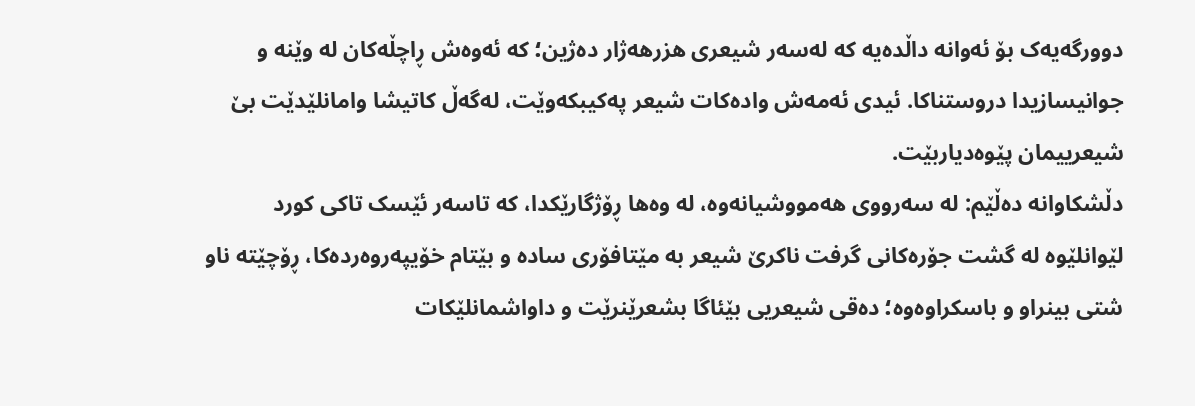دوورگەیەک بۆ ئەوانە داڵدەیە کە لەسەر شیعری هزرهەژار دەژین؛ کە ئەوەش ڕاچڵەکان لە وێنە و جوانیسازیدا دروستناکا. ئیدی ئەمەش وادەکات شیعر پەکیبکەوێت، لەگەڵ کاتیشا وامانلێدێت بێ شیعرییمان پێوەدیاربێت.
دڵشكاوانە دەڵێم: لە سەرووی هەمووشیانەوە، لە وەها ڕۆژگارێكدا، کە تاسەر ئێسک تاکی کورد لێوانلێوە لە گشت جۆرەکانی گرفت ناکرێ شیعر بە مێتافۆری سادە و بێتام خۆیپەروەردەکا، ڕۆچێتە ناو شتی بینراو و باسکراوەوە؛ دەقی شیعریی بێئاگا بشعرێنرێت و داواشمانلێکات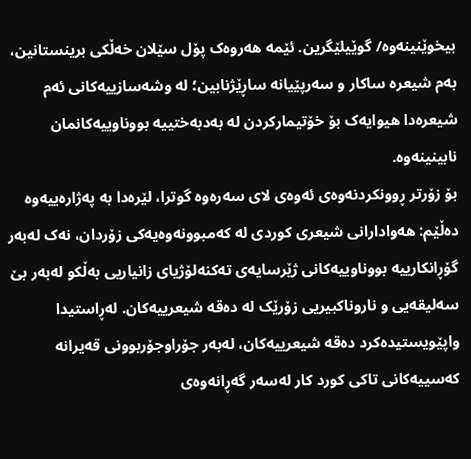بیخوێنینەوە/ گوێیلێگرین. ئێمە هەروەک پۆل سێلان خەڵکی برینستانین، بەم شیعرە ساکار و سەرپێیانە ساڕێژنابین؛ لە وشەسازییەکانی ئەم شیعرەدا هیوایەک بۆ خۆتیمارکردن لە بەدبەختییە بووناوییەکانمان نابینینەوە.
بۆ زۆرتر ڕوونکردنەوەی ئەوەی لای سەرەوە گوترا، لێرەدا بە پەژارەییەوە دەڵێم: هەوادارانی شیعری کوردی لە کەمبوونەوەیەکی زۆردان، نەک لەبەر گۆڕانکارییە بووناوییەکانی ژێرسایەی تەکنەلۆژیای زانیاریی بەڵکو لەبەر بێ سەلیقەیی و ناروناکبیریی زۆرێک لە دەقە شیعرییەکان. لەڕاستیدا واپێویستیدەکرد دەقە شیعرییەکان، لەبەر جۆراوجۆربوونی قەیرانە کەسییەکانی تاکی کورد کار لەسەر گەڕانەوەی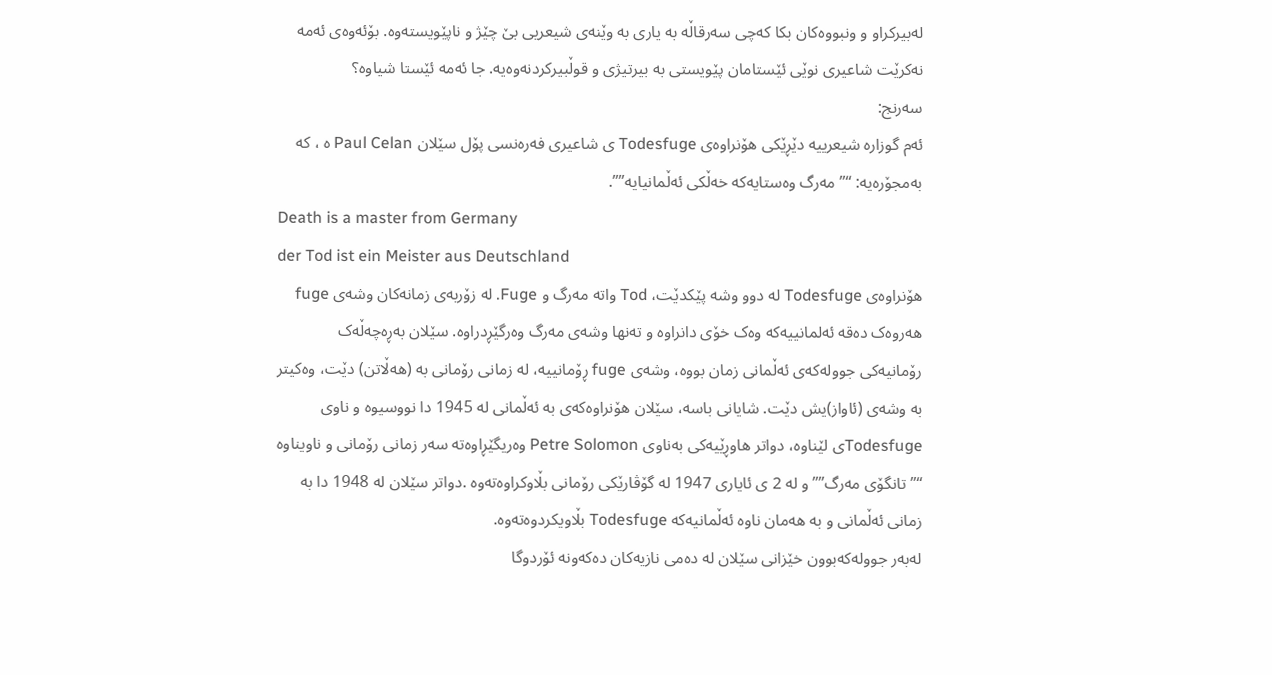لەبیرکراو و ونبووەکان بکا کەچی سەرقاڵە بە یاری بە وێنەی شیعریی بێ چێژ و ناپێویستەوە. بۆئەوەی ئەمە نەکرێت شاعیری نوێی ئێستامان پێویستی بە بیرتیژی و قوڵبیرکردنەوەیە. جا ئەمە ئێستا شیاوە؟
سەرنج:
ئەم گوزارە شیعرییە دێڕێکی هۆنراوەی Todesfuge ی شاعیری فەرەنسی پۆل سێلان Paul Celan ە ، کە بەمجۆرەیە: “”مه‌رگ وەستایەکە خه‌ڵكی ئەڵمانیایە””.
Death is a master from Germany
der Tod ist ein Meister aus Deutschland
هۆنراوەی Todesfuge لە دوو وشە پێکدێت، Tod واتە مەرگ و Fuge. لە زۆربەی زمانەکان وشەی fuge هەروەک دەقە ئەلمانییەکە وەک خۆی دانراوە و تەنها وشەی مەرگ وەرگێڕدراوە. سێلان بەڕەچەڵەک رۆمانیەکی جوولەکەی ئەڵمانی زمان بووە، وشەی fuge ڕۆمانییە، لە زمانی رۆمانی بە (هەڵاتن) دێت، وەکیتر بە وشەی (ئاواز)یش دێت. شایانی باسە، سێلان هۆنراوەکەی بە ئەڵمانی لە 1945 دا نووسیوە و ناوی Todesfugeی لێناوە، دواتر هاوڕێیەکی بەناوی Petre Solomon وەریگێڕاوەتە سەر زمانی رۆمانی و ناویناوە “”تانگۆی مەرگ”” و لە 2 ی ئایاری 1947 لە گۆڤارێکی رۆمانی بڵاوکراوەتەوە .دواتر سێلان لە 1948 دا بە زمانی ئەڵمانی و بە هەمان ناوە ئەڵمانیەکە Todesfuge بڵاویکردوەتەوە.
لەبەر جوولەکەبوون خێزانی سێلان لە دەمی نازیەکان دەکەونە ئۆردوگا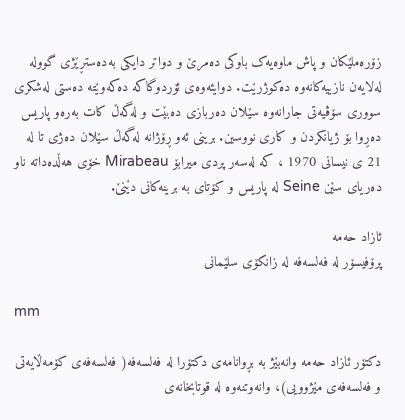زۆرەملێکان و پاش ماوەیەک باوکی دەمرێ و دواتر دایکی بەدەستڕێژی گوولە لەلایەن نازییەکانەوە دەکوژرێت. دوایئەوەی ئۆردوگاکە دەکەوێتە دەستی لەشکری سووری سۆڤیەتی جارانەوە سێلان دەربازی دەبێت و لەگەڵ کات بەرەو پاریس دەڕوا بۆ ژیانکردن و کاری نووسین. برینی ئەو ڕۆژانە لەگەڵ سێلان دەژی تا لە 21 ی نیسانی 1970 ، کە لەسەر پردی میرابۆ Mirabeau خۆی هەڵدەداتە ناو دەریای سێن Seine لە پاریس و کۆتای بە برینەکانی دێنێ.

ئازاد حەمە
پرۆفیسۆر لە فەلسەفە لە زانکۆی سلێمانی

mm

دکتۆر ئازاد حەمە وانەبێژ بە بڕوانامەی دکتۆرا لە فەلسەفە( فەلسەفەی کۆمەڵایەتی و فەلسەفەی مێژوویی)، وانەوتنەوە لە قوتابخانەی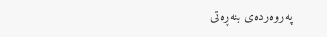پەروەردەی بنەڕەتی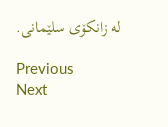لە زانکۆی سلێمانی.

Previous
Next